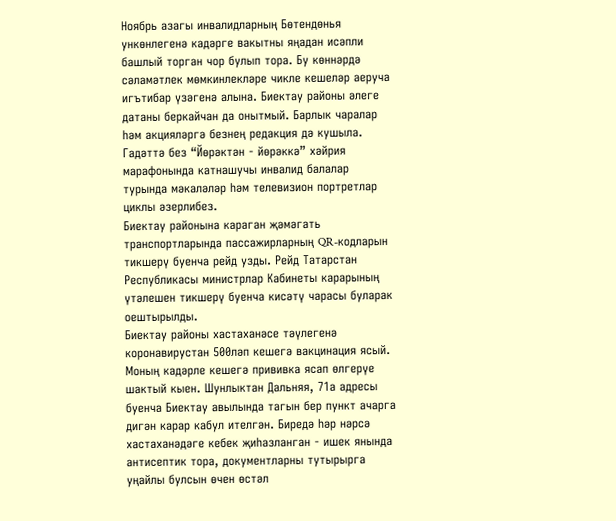Ноябрь азагы инвалидларның Бөтендөнья ункөнлегенә кадәрге вакытны яңадан исәпли башлый торган чор булып тора. Бу көннәрдә сәламәтлек мөмкинлекләре чикле кешеләр аеруча игътибар үзәгенә алына. Биектау районы әлеге датаны беркайчан да онытмый. Барлык чаралар һәм акцияләргә безнең редакция дә кушыла. Гадәттә без “Йөрәктән - йөрәккә” хәйрия марафонында катнашучы инвалид балалар турында мәкаләләр һәм телевизион портретлар циклы әзерлибез.
Биектау районына караган җәмәгать транспортларында пассажирларның QR-кодларын тикшерү буенча рейд узды. Рейд Татарстан Республикасы министрлар Кабинеты карарының үтәлешен тикшерү буенча кисәтү чарасы буларак оештырылды.
Биектау районы хастаханәсе тәүлегенә коронавирустан 500ләп кешегә вакцинация ясый. Моның кадәрле кешегә прививка ясап өлгерүе шактый кыен. Шунлыктан Дальняя, 71а адресы буенча Биектау авылында тагын бер пункт ачарга дигән карар кабул ителгән. Биредә һәр нәрсә хастаханәдәге кебек җиһазланган - ишек янында антисептик тора, документларны тутырырга уңайлы булсын өчен өстәл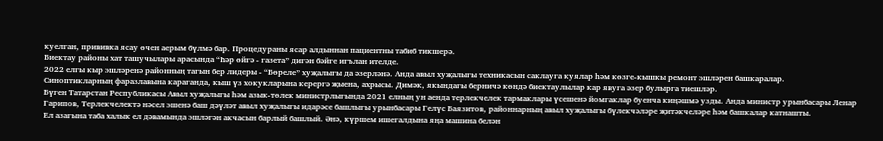куелган, прививка ясау өчен аерым бүлмә бар. Процедураны ясар алдыннан пациентны табиб тикшерә.
Биектау районы хат ташучылары арасында “Һәр өйгә - газета” дигән бәйге игълан ителде.
2022 елгы кыр эшләренә районның тагын бер лидеры - “Бөреле” хуҗалыгы да әзерләнә. Анда авыл хуҗалыгы техникасын саклауга куялар һәм көзге-кышкы ремонт эшләрен башкаралар.
Синоптикларның фаразлавына караганда, кыш үз хокукларына керергә җыена, ахрысы. Димәк, якындагы берничә көндә биектаулылар кар явуга әзер булырга тиешләр.
Бүген Татарстан Республикасы Авыл хуҗалыгы һәм азык-төлек министрлыгында 2021 елның ун аенда терлекчелек тармаклары үсешенә йомгаклар буенча киңәшмә узды. Анда министр урынбасары Ленар Гарипов, Терлекчелектә нәсел эшенә баш дәүләт авыл хуҗалыгы идарәсе башлыгы урынбасары Гелүс Баязитов, районнарның авыл хуҗалыгы бүлекчәләре җитәкчеләре һәм башкалар катнашты.
Ел азагына таба халык ел дәвамында эшләгән акчасын барлый башлый. Әнә, күршем ишегалдына яңа машина белән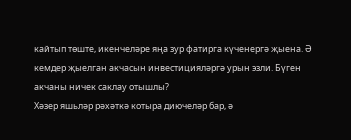кайтып төште, икенчеләре яңа зур фатирга күченергә җыена. Ә кемдер җыелган акчасын инвестицияләргә урын эзли. Бүген акчаны ничек саклау отышлы?
Хәзер яшьләр рәхәткә котыра диючеләр бар, ә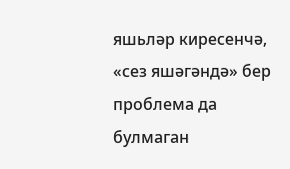яшьләр киресенчә, «сез яшәгәндә» бер проблема да булмаган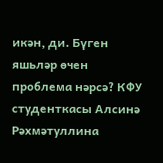икән, ди. Бүген яшьләр өчен проблема нәрсә? КФУ студенткасы Алсинә Рәхмәтуллина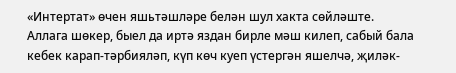«Интертат» өчен яшьтәшләре белән шул хакта сөйләште.
Аллага шөкер, быел да иртә яздан бирле мәш килеп, сабый бала кебек карап-тәрбияләп, күп көч куеп үстергән яшелчә, җиләк-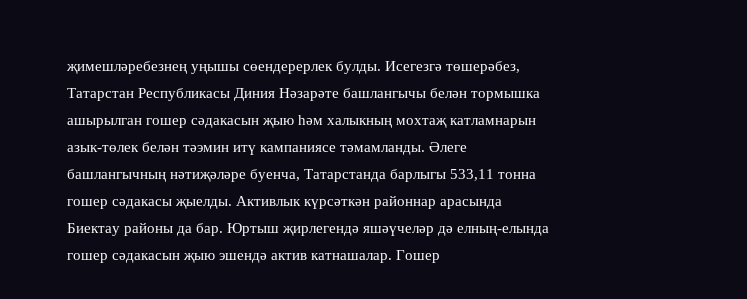җимешләребезнең уңышы сөендерерлек булды. Исегезгә төшерәбез, Татарстан Республикасы Диния Нәзарәте башлангычы белән тормышка ашырылган гошер сәдакасын җыю һәм халыкның мохтаҗ катламнарын азык-төлек белән тәэмин итү кампаниясе тәмамланды. Әлеге башлангычның нәтиҗәләре буенча, Татарстанда барлыгы 533,11 тонна гошер сәдакасы җыелды. Активлык күрсәткән районнар арасында Биектау районы да бар. Юртыш җирлегендә яшәүчеләр дә елның-елында гошер сәдакасын җыю эшендә актив катнашалар. Гошер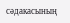сәдакасының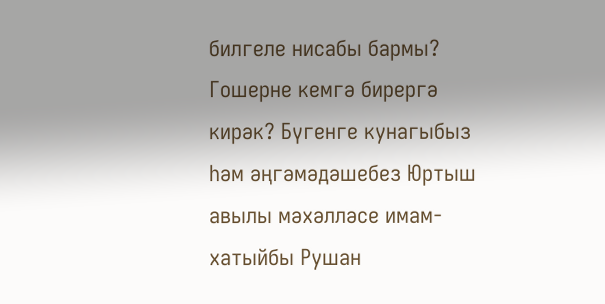билгеле нисабы бармы? Гошерне кемгә бирергә кирәк? Бүгенге кунагыбыз һәм әңгәмәдәшебез Юртыш авылы мәхәлләсе имам-хатыйбы Рушан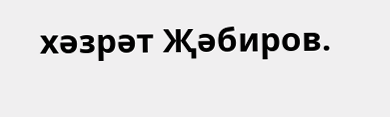хәзрәт Җәбиров.